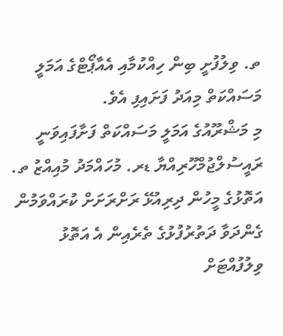ތ. ވިލުފުށީ ބިން ހިއްކުމާއި އެއާޕޯޓްގެ އަމަލީ މަސައްކަތް މިއަދު ފަށައިފި އެވެ.
މި މަޝްރޫއުގެ އަމަލީ މަސައްކަތް ފަށާފައިވަނީ ރައީސުލްޖުމްހޫރިއްޔާ ޑރ. މުހައްމަދު މުއިއްޒު ތ. އަތޮޅުގެ މީހުން ދިރިއުޅޭ ރަށްރަށަށް ކުރައްވަމުން ގެންދަވާ ދަތުރުފުޅުގެ ތެރެއިން އެ އަތޮޅު ވިލުފުއްޓަށް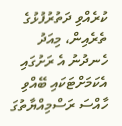ކުރެއްވި ދަތުރުފުޅުގެ ތެރެއިން، މިއަދު ހެނދުނު އެ ރަށުގައި އެކަމަށްޓަކައި ބޭއްވި ހާއްސަ ރަސްމިއްޔާތުގަ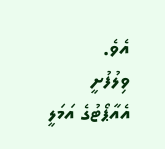އެވެ.
ވިލުފުށީ އެއާޕޯޓުގެ އަމަލީ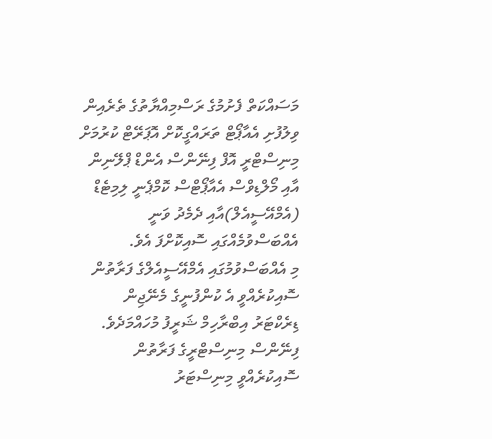މަސައްކަތް ފެށުމުގެ ރަސްމިއްޔާތުގެ ތެރެއިން ވިލުފުށި އެއާޕޯޓް ތަރައްގީކޮށް އޮޕަރޭޓް ކުރުމަށް މިނިސްޓްރީ އޮފް ފިނޭންސް އެންޑް ޕްލޭނިން އާއި މޯލްޑިވްސް އެއާޕޯޓްސް ކޮމްޕެނީ ލިމިޓެޑް (އެމްއޭސީއެލް)އާއި ދެމެދު ވަނީ އެއްބަސްވުމެއްގައި ސޮއިކޮށްފަ އެވެ.
މި އެއްބަސްވުމުގައި އެމްއޭސީއެލްގެ ފަރާތުން ސޮއިކުރެއްވީ އެ ކުންފުނީގެ މެނޭޖިން ޑިރެކްޓަރު އިބްރާހިމް ޝަރީފު މުހައްމަދެވެ. ފިނޭންސް މިނިސްޓްރީގެ ފަރާތުން ސޮއިކުރެއްވީ މިނިސްޓަރު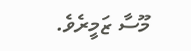މޫސާ ޒަމީރެވެ.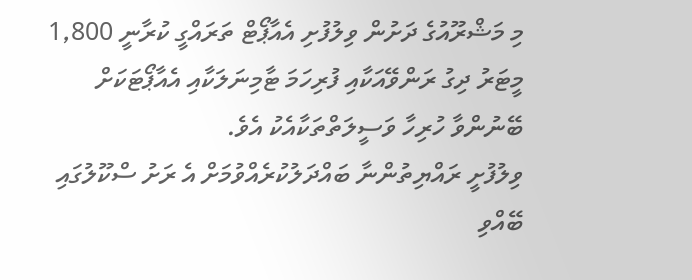މި މަޝްރޫއުގެ ދަށުން ވިލުފުށި އެއާޕޯޓް ތަރައްގީ ކުރާނީ 1,800 މީޓަރު ދިގު ރަންވޭއަކާއި ފުރިހަމަ ޓާމިނަލަކާއި އެއާޕޯޓަކަށް ބޭނުންވާ ހުރިހާ ވަސީލަތްތަކާއެކު އެވެ.
ވިލުފުށީ ރައްޔިތުންނާ ބައްދަލުކުރެއްވުމަށް އެ ރަށު ސްކޫލުގައި ބޭއްވި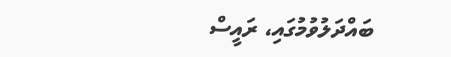ބައްދަލުވުމުގައި، ރައީސް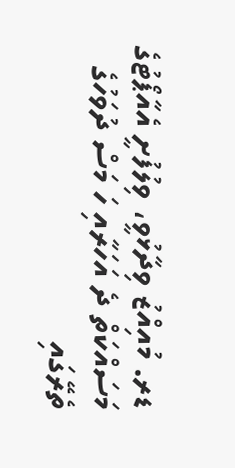ޑރ. މުއިއްޒު ވިދާޅުވީ، ވިލުފުށީ އެއާޕޯޓުގެ މަސައްކަތް ދެ އަހަރާއި ހަ މަސް ދުވަހުގެ ތެރޭގައި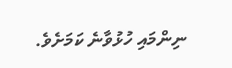ނިންމައި ހުޅުވާނެ ކަމަށެވެ.